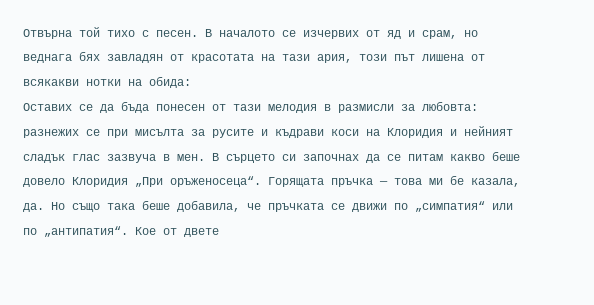Отвърна той тихо с песен. В началото се изчервих от яд и срам, но веднага бях завладян от красотата на тази ария, този път лишена от всякакви нотки на обида:
Оставих се да бъда понесен от тази мелодия в размисли за любовта: разнежих се при мисълта за русите и къдрави коси на Клоридия и нейният сладък глас зазвуча в мен. В сърцето си започнах да се питам какво беше довело Клоридия „При оръженосеца“. Горящата пръчка — това ми бе казала, да. Но също така беше добавила, че пръчката се движи по „симпатия“ или по „антипатия“. Кое от двете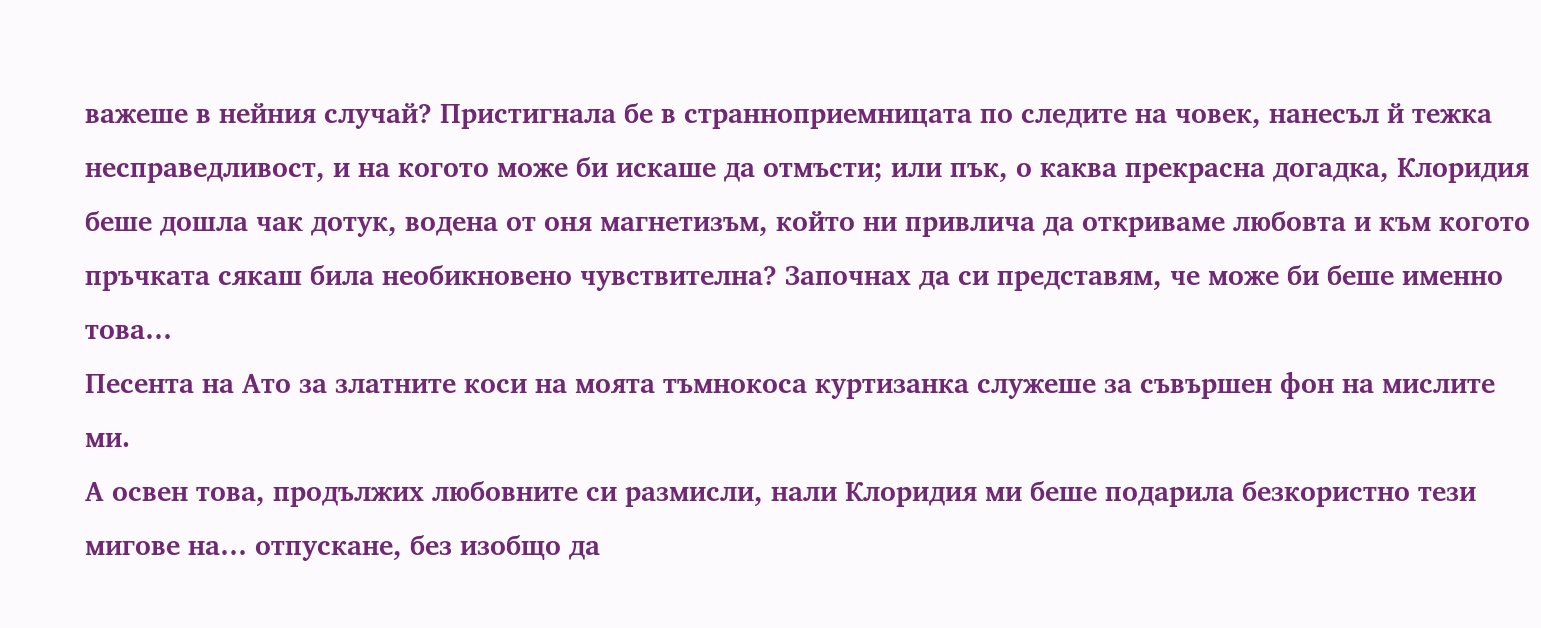важеше в нейния случай? Пристигнала бе в странноприемницата по следите на човек, нанесъл й тежка несправедливост, и на когото може би искаше да отмъсти; или пък, о каква прекрасна догадка, Клоридия беше дошла чак дотук, водена от оня магнетизъм, който ни привлича да откриваме любовта и към когото пръчката сякаш била необикновено чувствителна? Започнах да си представям, че може би беше именно това…
Песента на Ато за златните коси на моята тъмнокоса куртизанка служеше за съвършен фон на мислите ми.
А освен това, продължих любовните си размисли, нали Клоридия ми беше подарила безкористно тези мигове на… отпускане, без изобщо да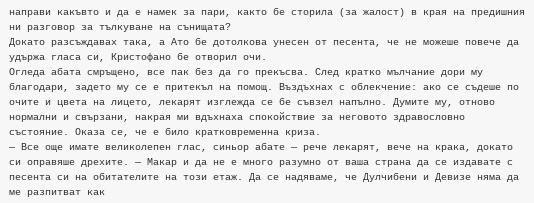направи какъвто и да е намек за пари, както бе сторила (за жалост) в края на предишния ни разговор за тълкуване на сънищата?
Докато разсъждавах така, а Ато бе дотолкова унесен от песента, че не можеше повече да удържа гласа си, Кристофано бе отворил очи.
Огледа абата смръщено, все пак без да го прекъсва. След кратко мълчание дори му благодари, задето му се е притекъл на помощ. Въздъхнах с облекчение: ако се съдеше по очите и цвета на лицето, лекарят изглежда се бе съвзел напълно. Думите му, отново нормални и свързани, накрая ми вдъхнаха спокойствие за неговото здравословно състояние. Оказа се, че е било кратковременна криза.
— Все още имате великолепен глас, синьор абате — рече лекарят, вече на крака, докато си оправяше дрехите. — Макар и да не е много разумно от ваша страна да се издавате с песента си на обитателите на този етаж. Да се надяваме, че Дулчибени и Девизе няма да ме разпитват как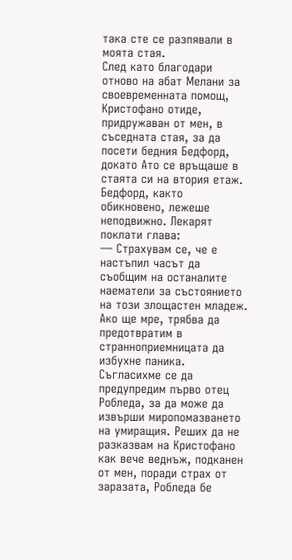така сте се разпявали в моята стая.
След като благодари отново на абат Мелани за своевременната помощ, Кристофано отиде, придружаван от мен, в съседната стая, за да посети бедния Бедфорд, докато Ато се връщаше в стаята си на втория етаж.
Бедфорд, както обикновено, лежеше неподвижно. Лекарят поклати глава:
— Страхувам се, че е настъпил часът да съобщим на останалите наематели за състоянието на този злощастен младеж. Ако ще мре, трябва да предотвратим в странноприемницата да избухне паника.
Съгласихме се да предупредим първо отец Робледа, за да може да извърши миропомазването на умиращия. Реших да не разказвам на Кристофано как вече веднъж, подканен от мен, поради страх от заразата, Робледа бе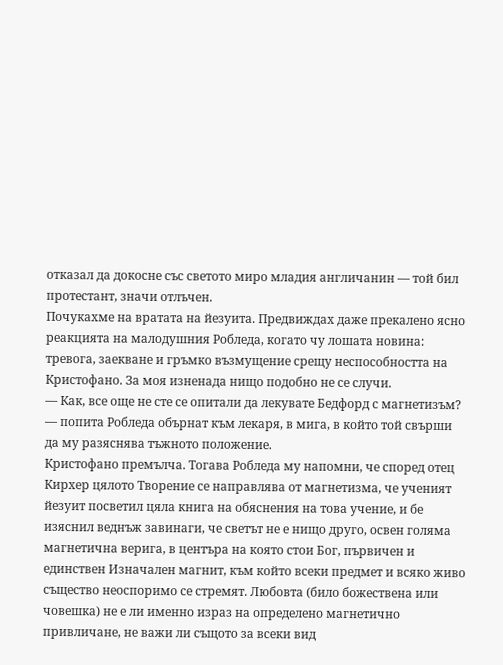отказал да докосне със светото миро младия англичанин — той бил протестант, значи отлъчен.
Почукахме на вратата на йезуита. Предвиждах даже прекалено ясно реакцията на малодушния Робледа, когато чу лошата новина: тревога, заекване и гръмко възмущение срещу неспособността на Кристофано. За моя изненада нищо подобно не се случи.
— Как, все още не сте се опитали да лекувате Бедфорд с магнетизъм? — попита Робледа обърнат към лекаря, в мига, в който той свърши да му разяснява тъжното положение.
Кристофано премълча. Тогава Робледа му напомни, че според отец Кирхер цялото Творение се направлява от магнетизма, че ученият йезуит посветил цяла книга на обяснения на това учение, и бе изяснил веднъж завинаги, че светът не е нищо друго, освен голяма магнетична верига, в центъра на която стои Бог, първичен и единствен Изначален магнит, към който всеки предмет и всяко живо същество неоспоримо се стремят. Любовта (било божествена или човешка) не е ли именно израз на определено магнетично привличане, не важи ли същото за всеки вид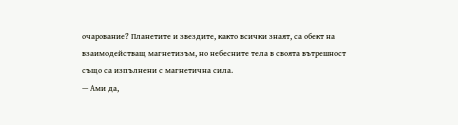очарование? Планетите и звездите, както всички знаят, са обект на взаимодействащ магнетизъм, но небесните тела в своята вътрешност също са изпълнени с магнетична сила.
— Ами да,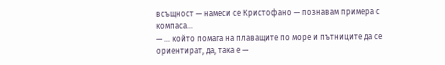всъщност — намеси се Кристофано — познавам примера с компаса…
— … който помага на плаващите по море и пътниците да се ориентират, да, така е —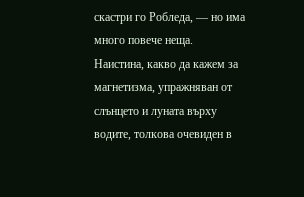скастри го Робледа, — но има много повече неща.
Наистина, какво да кажем за магнетизма, упражняван от слънцето и луната върху водите, толкова очевиден в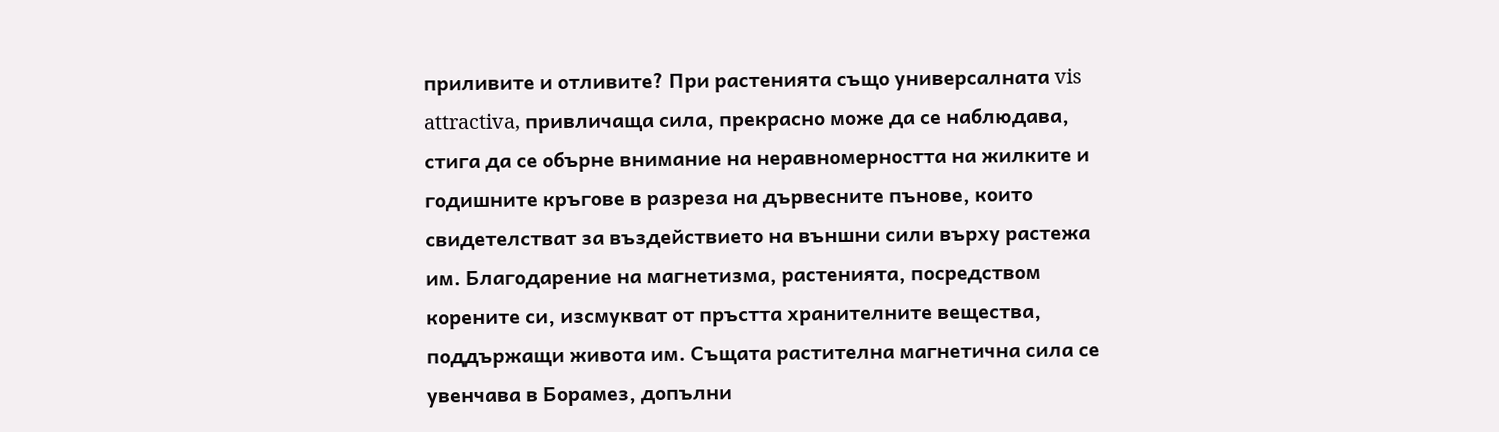приливите и отливите? При растенията също универсалната vis attractiva, привличаща сила, прекрасно може да се наблюдава, стига да се обърне внимание на неравномерността на жилките и годишните кръгове в разреза на дървесните пънове, които свидетелстват за въздействието на външни сили върху растежа им. Благодарение на магнетизма, растенията, посредством корените си, изсмукват от пръстта хранителните вещества, поддържащи живота им. Същата растителна магнетична сила се увенчава в Борамез, допълни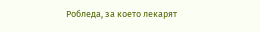Робледа, за което лекарят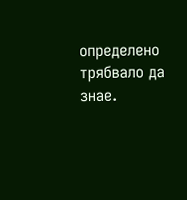определено трябвало да знае.